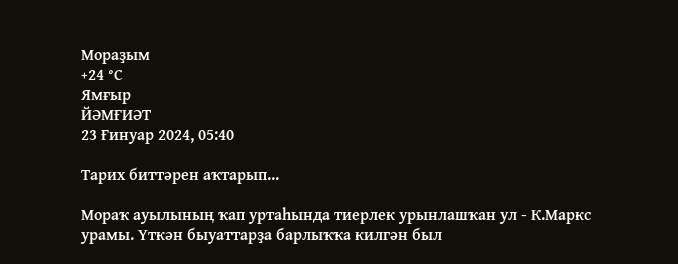Мораҙым
+24 °С
Ямғыр
ЙӘМҒИӘТ
23 Ғинуар 2024, 05:40

Тарих биттәрен аҡтарып...

Мораҡ ауылының ҡап уртаһында тиерлек урынлашҡан ул - К.Маркс урамы. Үткән быуаттарҙа барлыҡҡа килгән был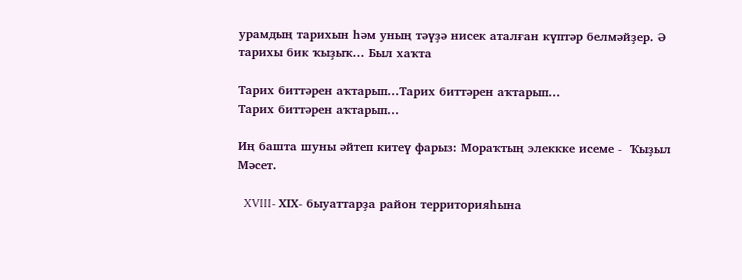урамдың тарихын һәм уның тәүҙә нисек аталған күптәр белмәйҙер. Ә тарихы бик ҡыҙыҡ... Был хаҡта

Тарих биттәрен аҡтарып...Тарих биттәрен аҡтарып...
Тарих биттәрен аҡтарып...

Иң башта шуны әйтеп китеү фарыз: Мораҡтың элеккке исеме -  Ҡыҙыл Мәсет.

  XVIII- XIХ- быуаттарҙа район территорияһына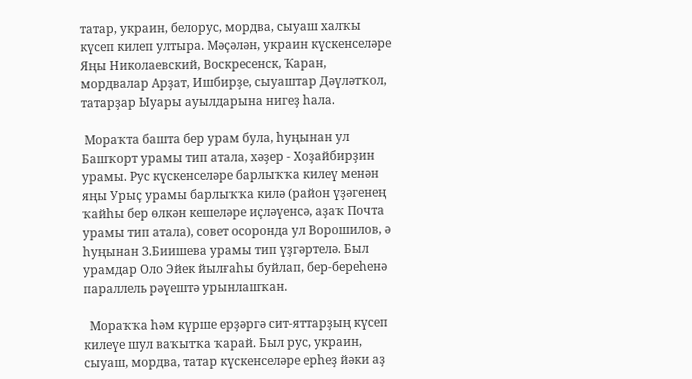татар, украин, белорус, мордва, сыуаш халҡы күсеп килеп ултыра. Мәҫәлән, украин күскенселәре Яңы Николаевский, Воскресенск, Ҡаран, мордвалар Арҙат, Ишбирҙе, сыуаштар Дәүләтҡол, татарҙар Ыуары ауылдарына нигеҙ һала.

 Мораҡта башта бер урам була, һуңынан ул Башҡорт урамы тип атала, хәҙер - Хоҙайбирҙин урамы. Рус күскенселәре барлыҡҡа килеү менән яңы Урыҫ урамы барлыҡҡа килә (район үҙәгенең ҡайһы бер өлкән кешеләре иҫләүенсә, аҙаҡ Почта урамы тип атала), совет осоронда ул Ворошилов, ә һуңынан З.Биишева урамы тип үҙгәртелә. Был урамдар Оло Эйек йылғаһы буйлап, бер-береһенә параллель рәүештә урынлашҡан.

  Мораҡҡа һәм күрше ерҙәргә сит-яттарҙың күсеп килеүе шул ваҡытҡа ҡарай. Был рус, украин, сыуаш, мордва, татар күскенселәре ерһеҙ йәки аҙ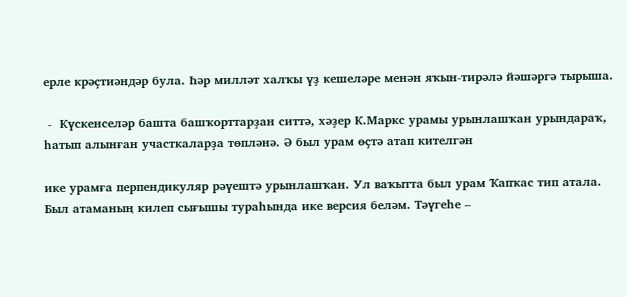ерле крәҫтиәндәр була. Һәр милләт халҡы үҙ кешеләре менән яҡын-тирәлә йәшәргә тырыша.

 -  Күскенселәр башта башҡорттарҙан ситтә, хәҙер К.Маркс урамы урынлашҡан урындараҡ, һатып алынған участкаларҙа төпләнә. Ә был урам өҫтә атап кителгән

ике урамға перпендикуляр рәүештә урынлашҡан. Ул ваҡытта был урам Ҡапҡас тип атала. Был атаманың килеп сығышы тураһында ике версия беләм. Тәүгеһе –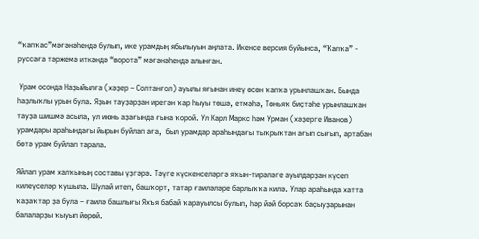“ҡапҡас”мәғәнәһендә булып, ике урамдың ябылыуын аңлата. Икенсе версия буйынса, “Ҡапҡа” - руссаға тәржемә иткәндә “ворота” мәғәнәһендә алынған.

 Урам осонда Наҙыйылға (хәҙер – Солтанғол) ауылы яғынан инеү өсөн ҡапҡа урынлашҡан. Бында һаҙлыҡлы урын була. Яҙын тауҙарҙан ирегән ҡар һыуы төшә, етмәһә, Төньяҡ биҫтәһе урынлашҡан тауҙа шишмә асыла, ул июнь аҙағында ғына ҡорой. Ул Карл Маркс һәм Урман (хәҙерге Иванов) урамдары араһындағы йырын буйлап аға,  был урамдар араһындағы тыҡрыҡтан ағып сығып, артабан бөтә урам буйлап тарала.

Яйлап урам халҡының составы үҙгәрә. Тәүге күскенселәргә яҡын-тирәләге ауылдарҙан күсеп килеүселәр ҡушыла. Шулай итеп, башҡорт, татар ғаиләләре барлыҡҡа килә. Улар араһында хатта ҡаҙаҡтар ҙа була – ғаилә башлығы Яхъя бабай ҡарауылсы булып, һәр йәй борсаҡ баҫыуҙарынан балаларҙы ҡыуып йөрөй.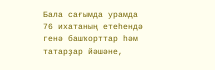Бала сағымда урамда 76 ихатаның етеһендә генә башҡорттар һәм татарҙар йәшәне,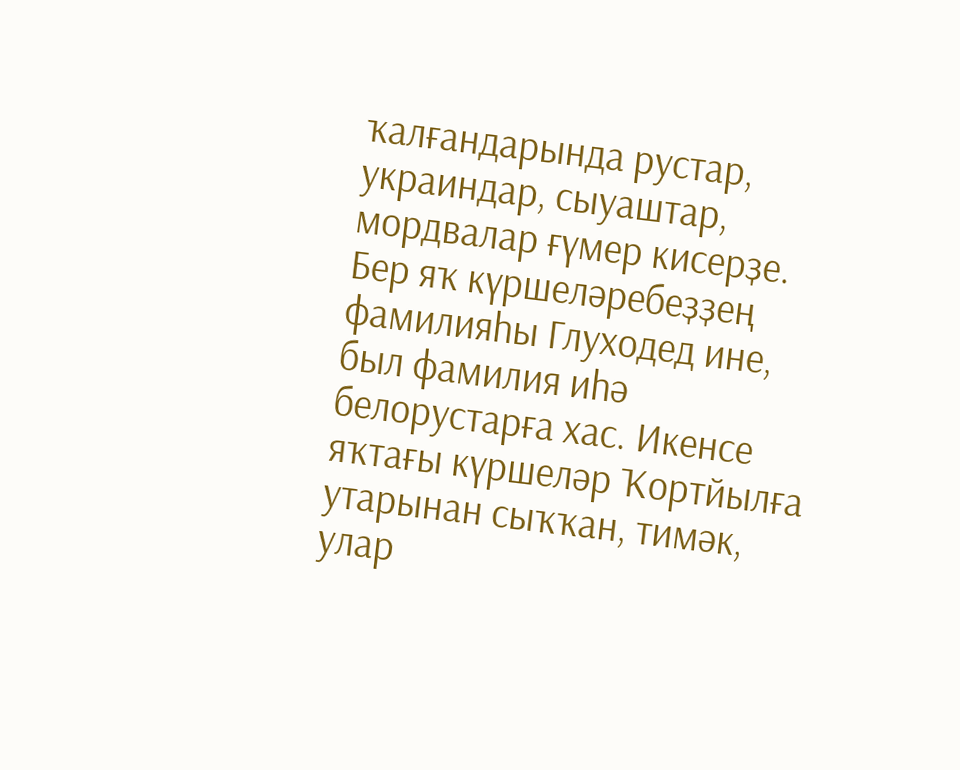ҡалғандарында рустар, украиндар, сыуаштар, мордвалар ғүмер кисерҙе. Бер яҡ күршеләребеҙҙең фамилияһы Глуходед ине, был фамилия иһә белорустарға хас. Икенсе яҡтағы күршеләр Ҡортйылға утарынан сыҡҡан, тимәк, улар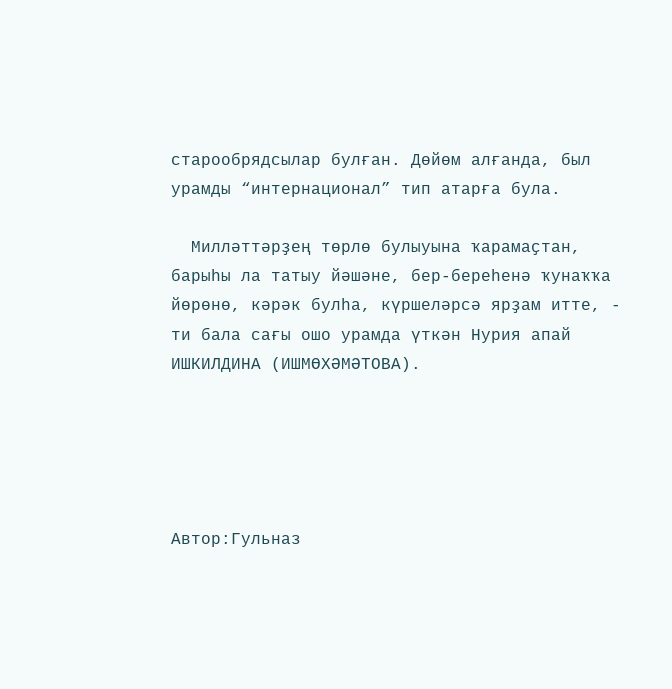старообрядсылар булған. Дөйөм алғанда, был урамды “интернационал” тип атарға була.

  Милләттәрҙең төрлө булыуына ҡарамаҫтан, барыһы ла татыу йәшәне, бер-береһенә ҡунаҡҡа йөрөнө, кәрәк булһа, күршеләрсә ярҙам итте, - ти бала сағы ошо урамда үткән Нурия апай ИШКИЛДИНА (ИШМӨХӘМӘТОВА).





Автор:Гульназ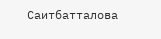Саитбатталова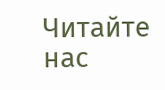Читайте нас